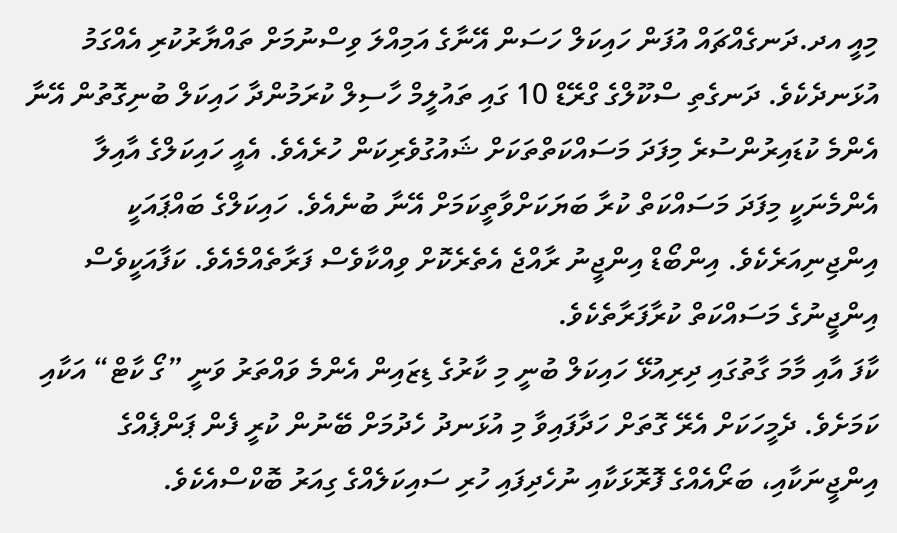މިއީ އދ.ދަނގެއްޗައް އުފަން ހައިކަލް ހަސަން އޭނާގެ އަމިއްލަ ވިސްނުމަށް ތައްޔާރުކުރި އެއްގަމު އުޅަނދެކެވެ. ދަނގެތި ސްކޫލްގެ ގްރޭޑް 10 ގައި ތައުލީމް ހާސިލް ކުރަމުންދާ ހައިކަލް ބުނިގޮތުން އޭނާ އެންމެ ކުޑައިރުންސުރެ މިފަދަ މަސައްކަތްތަކަށް ޝައުގުވެރިކަން ހުރެއެވެ. އެއީ ހައިކަލްގެ އާއިލާ އެންމެނަކީ މިފަދަ މަސައްކަތް ކުރާ ބަޔަކަށްވާތީކަމަށް އޭނާ ބުނެއެވެ. ހައިކަލްގެ ބައްޕައަކީ އިންޖިނިއަރެކެވެ. އިންބޯޑް އިންޖީނު ރާއްޖެ އެތެރެކޮށް ވިއްކާވެސް ފަރާތެއްމެއެވެ. ކަފާއަކީވެސް އިންޖީނުގެ މަސައްކަތް ކުރާފަރާތެކެވެ.
ކާފަ އާއި މާމަ ގާތުގައި ދިރިއުޅޭ ހައިކަލް ބުނީ މި ކާރުގެ ޑިޒައިން އެންމެ ވައްތަރު ވަނީ ”ގޯ ކާޓް“ އަކާއި ކަމަށެވެ. ދެމީހަކަށް އެރޭ ގޮތަށް ހަދާފައިވާ މި އުޅަނދު ހެދުމަށް ބޭނުން ކުރީ ފެން ޕަންޕެއްގެ އިންޖީނަކާއި، ބަރޯއެއްގެ ފޮރޮޅަކާއި ނުހެދިފައި ހުރި ސައިކަލެއްގެ ގިއަރު ބޮކްސްއެކެވެ.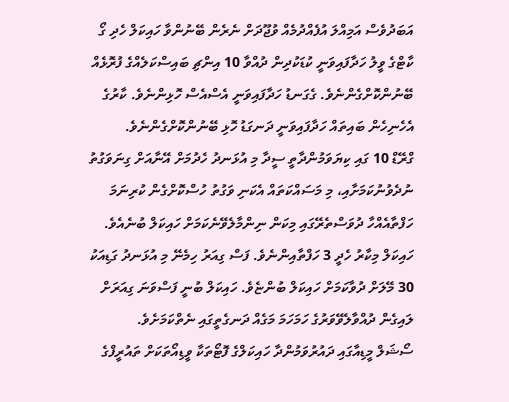އަބަދުވެސް އަމިއްލަ އުފެއްދުމެއް ވުޖޫދަށް ނެރެން ބޭނުންވާ ހައިކަލް ހެދި ގޯ ކާޓްގެ ވީލު ހަދާފައިވަނީ ކުޑަކުދިން ދުއްވާ 10 އިންޗި ބައިސްކަލެއްގެ ފުރޮޅެއް ބޭނުންކޮށްގެންނެވެ. ގެގަނޑު ހަދާފައިވަނީ އެސްއެސް ހޮޅިންނެވެ. ކާރުގެ އެހެނިހެން ބައިތައް ހަދާފައިވަނީ ދަނގަޑު ހޮޅި ބޭނުންކޮށްގެންނެވެ.
ގްރޭޑް 10 ގައި ކިޔަވަމުންދާތީ ސީދާ މި އުޅަނދު ހެދުމަށް އޭނާއަށް ގިނަވަގުތު ނުދެވުނުކަމަށާއި، މި މަސައްކަތައް އެކަނި ވަގުތު ހުސްކޮށްގެން ކުރިނަމަ ހަފްތާއެއްހާ ދުވަސްތެރޭގައި މިކަން ނިންމާލެވޭނެކަމަށް ހައިކަލް ބުނެއެވެ.
ހައިކަލް މިކާރު ހެދީ 3 ހަފްތާއިންނެވެ. ފަސް ގިއަރު ހިމެނޭ މި އުޅަނދު ގަޑިއަކު 30 މޭލަށް ދުވާކަމަށް ހައިކަލް ބުންޏެވެ. ހައިކަލް ބުނީ ފަސްވަނަ ގިއަރަށް ލައިގެން ދުއްވާލެވޭވަރުގެ ހަމަހަމަ މަގެއް ދަނގެތީގައި ނެތްކަމަށެވެ.
ސޯޝަލް މީޑިއާގައި ދައުރުވަމުންދާ ހައިކަލްގެ ފޮޓޯތަކާ ވީޑިއޯތަކަށް ތައުރީފްގެ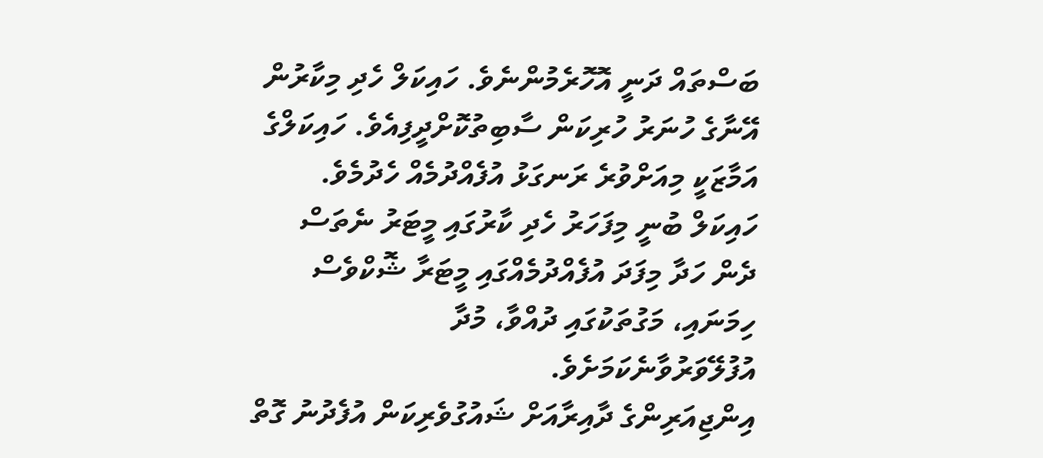ބަސްތައް ދަނީ އޮހޮރެމުންނެވެ. ހައިކަލް ހެދި މިކާރުން އޭނާގެ ހުނަރު ހުރިކަން ސާބިތުކޮށްދީފިއެވެ. ހައިކަލްގެ އަމާޒަކީ މިއަށްވުރެ ރަނގަޅު އުފެއްދުމެއް ހެދުމެވެ. ހައިކަލް ބުނީ މިފަހަރު ހެދި ކާރުގައި މީޓަރު ނެތަސް ދެން ހަދާ މިފަދަ އުފެއްދުމެއްގައި މީޓަރާ ޝޮކްވެސް ހިމަނައި، މަގުތަކުގައި ދުއްވާ، މުދާ އުފުލޭވަރުވާނެކަމަށެވެ.
އިންޖިއަރިންގެ ދާއިރާއަށް ޝައުގުވެރިކަން އުފެދުނު ގޮތް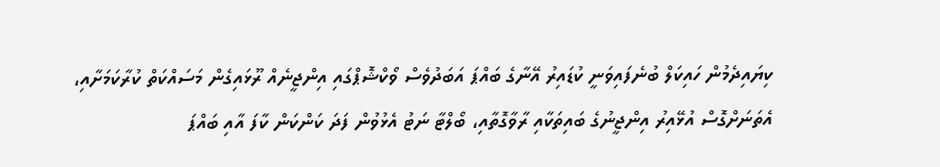ކިޔައިދެމުން ހައިކަލް ބުނެފައިވަނީ ކުޑައިރު އޭނާގެ ބައްޕަ އަބަދުވެސް ވޯކްޝޮޕްގައި އިންޖީނެއް ރޫޅައިގެން މަސައްކަތް ކުރާކަމަށާއި، އެތަނަށްގޮސް އުޅޭއިރު އިންޖީނުގެ ބައިތަކާއި ރާވާގޮތާއި، ބޯލްޓާ ނަޓު އެޅުވުން ފަދަ ކަންކަން ކާފަ އާއި ބައްޕަ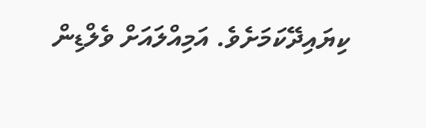ކިޔައިދޭކަމަށެވެ. އަމިއްލައަށް ވެލްޑިން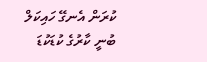ކުރަން އެނގޭ ހައިކަލް ބުނީ ކާރުގެ ކުޑަކުޑަ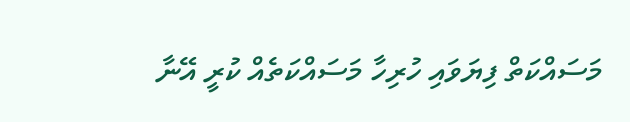މަސައްކަތް ފިޔަވައި ހުރިހާ މަސައްކަތެއް ކުރީ އޭނާ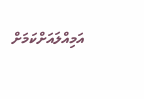އަމިއްލައަށްކަމަށް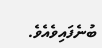ބުނެފައިވެއެވެ.